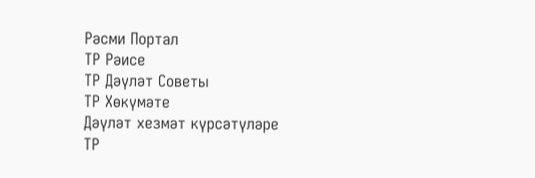Рәсми Портал
ТР Рәисе
ТР Дәүләт Советы
ТР Хөкүмәте
Дәүләт хезмәт күрсәтүләре
ТР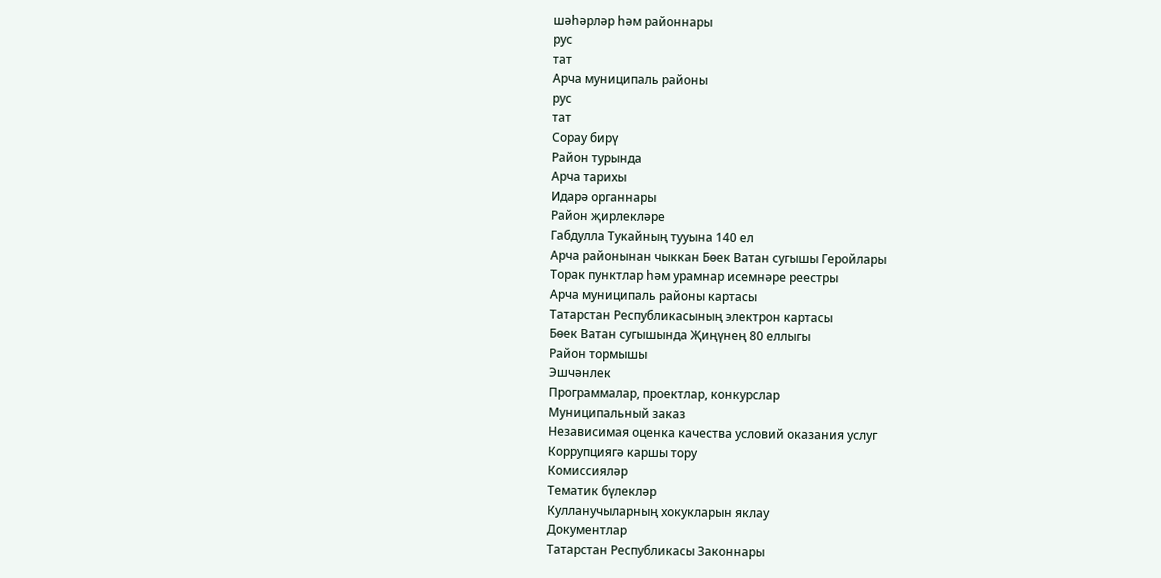шәһәрләр һәм районнары
рус
тат
Арча муниципаль районы
рус
тат
Сорау бирү
Район турында
Арча тарихы
Идарә органнары
Район җирлекләре
Габдулла Тукайның тууына 140 ел
Арча районынан чыккан Бөек Ватан сугышы Геройлары
Торак пунктлар һәм урамнар исемнәре реестры
Арча муниципаль районы картасы
Татарстан Республикасының электрон картасы
Бөек Ватан сугышында Җиңүнең 80 еллыгы
Район тормышы
Эшчәнлек
Программалар, проектлар, конкурслар
Муниципальный заказ
Независимая оценка качества условий оказания услуг
Коррупциягә каршы тору
Комиссияләр
Тематик бүлекләр
Кулланучыларның хокукларын яклау
Документлар
Татарстан Республикасы Законнары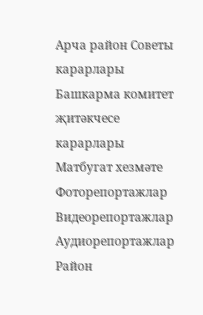Арча район Советы карарлары
Башкарма комитет җитәкчесе карарлары
Матбугат хезмәте
Фоторепортажлар
Видеорепортажлар
Аудиорепортажлар
Район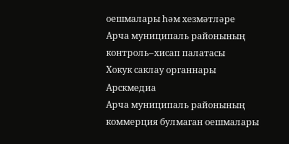оешмалары һәм хезмәтләре
Арча муниципаль районының контроль–хисап палатасы
Хокук саклау органнары
Арскмедиа
Арча муниципаль районының коммерция булмаган оешмалары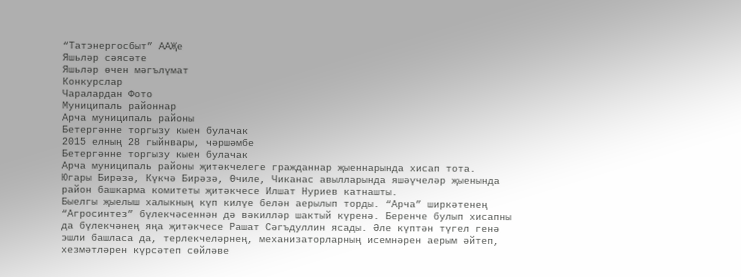“Татэнергосбыт” ААҖе
Яшьләр сәясәте
Яшьләр өчен мәгълүмат
Конкурслар
Чаралардан Фото
Муниципаль районнар
Арча муниципаль районы
Бетергәнне торгызу кыен булачак
2015 елның 28 гыйнвары, чәршәмбе
Бетергәнне торгызу кыен булачак
Арча муниципаль районы җитәкчелеге гражданнар җыеннарында хисап тота.
Югары Бирәзә, Күкчә Бирәзә, Өчиле, Чиканас авылларында яшәүчеләр җыенында район башкарма комитеты җитәкчесе Илшат Нуриев катнашты.
Быелгы җыелыш халыкның күп килүе белән аерылып торды. “Арча” ширкәтенең “Агросинтез” бүлекчәсеннән дә вәкилләр шактый күренә. Беренче булып хисапны да бүлекчәнең яңа җитәкчесе Рашат Сәгъдуллин ясады. Әле күптән түгел генә эшли башласа да, терлекчеләрнең, механизаторларның исемнәрен аерым әйтеп, хезмәтләрен күрсәтеп сөйләве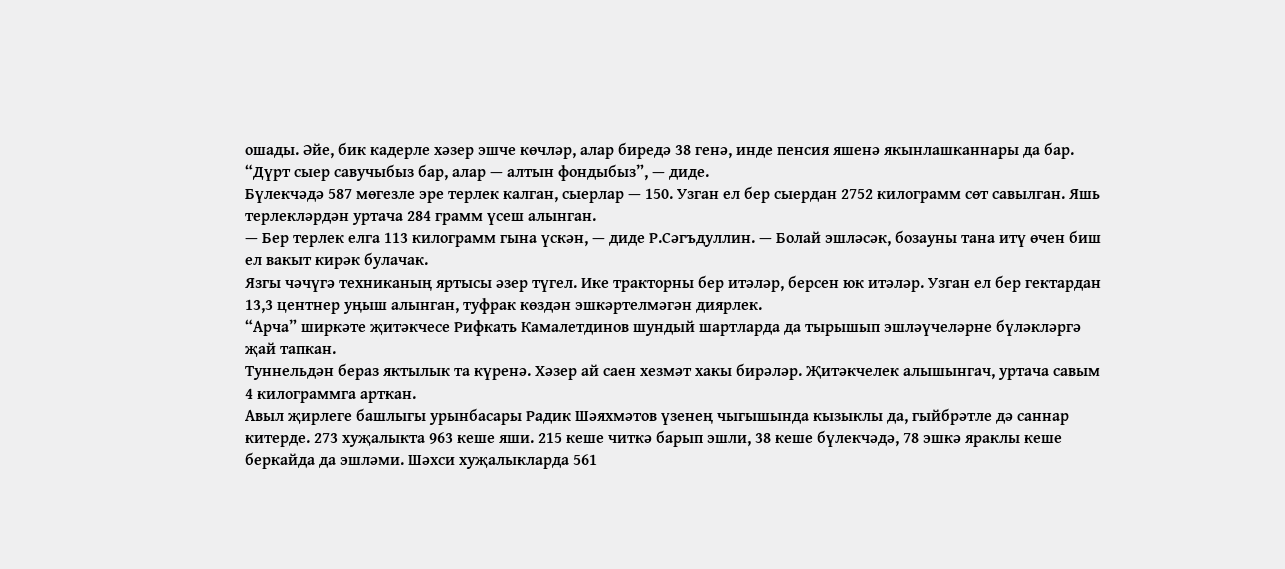ошады. Әйе, бик кадерле хәзер эшче көчләр, алар биредә 38 генә, инде пенсия яшенә якынлашканнары да бар. “Дүрт сыер савучыбыз бар, алар — алтын фондыбыз”, — диде.
Бүлекчәдә 587 мөгезле эре терлек калган, сыерлар — 150. Узган ел бер сыердан 2752 килограмм сөт савылган. Яшь терлекләрдән уртача 284 грамм үсеш алынган.
— Бер терлек елга 113 килограмм гына үскән, — диде Р.Сәгъдуллин. — Болай эшләсәк, бозауны тана итү өчен биш ел вакыт кирәк булачак.
Язгы чәчүгә техниканың яртысы әзер түгел. Ике тракторны бер итәләр, берсен юк итәләр. Узган ел бер гектардан 13,3 центнер уңыш алынган, туфрак көздән эшкәртелмәгән диярлек.
“Арча” ширкәте җитәкчесе Рифкать Камалетдинов шундый шартларда да тырышып эшләүчеләрне бүләкләргә җай тапкан.
Туннельдән бераз яктылык та күренә. Хәзер ай саен хезмәт хакы бирәләр. Җитәкчелек алышынгач, уртача савым 4 килограммга арткан.
Авыл җирлеге башлыгы урынбасары Радик Шәяхмәтов үзенең чыгышында кызыклы да, гыйбрәтле дә саннар китерде. 273 хуҗалыкта 963 кеше яши. 215 кеше читкә барып эшли, 38 кеше бүлекчәдә, 78 эшкә яраклы кеше беркайда да эшләми. Шәхси хуҗалыкларда 561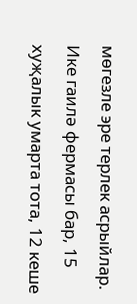мөгезле эре терлек асрыйлар. Ике гаилә фермасы бар, 15 хуҗалык умарта тота, 12 кеше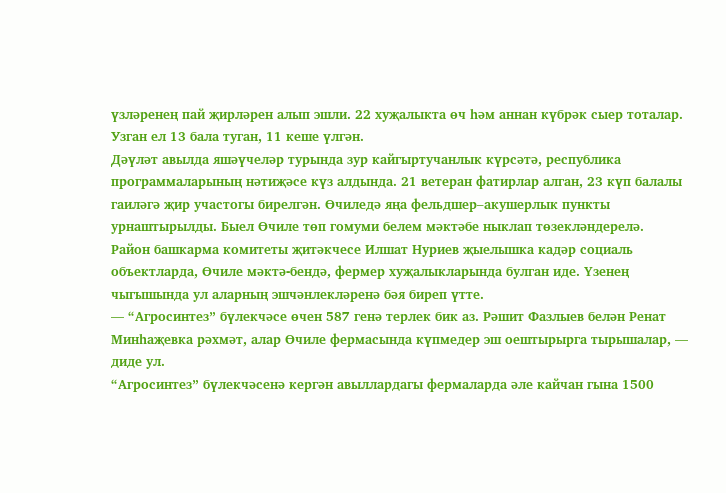үзләренең пай җирләрен алып эшли. 22 хуҗалыкта өч һәм аннан күбрәк сыер тоталар.
Узган ел 13 бала туган, 11 кеше үлгән.
Дәүләт авылда яшәүчеләр турында зур кайгыртучанлык күрсәтә, республика программаларының нәтиҗәсе күз алдында. 21 ветеран фатирлар алган, 23 күп балалы гаиләгә җир участогы бирелгән. Өчиледә яңа фельдшер–акушерлык пункты урнаштырылды. Быел Өчиле төп гомуми белем мәктәбе ныклап төзекләндерелә.
Район башкарма комитеты җитәкчесе Илшат Нуриев җыелышка кадәр социаль объектларда, Өчиле мәктә-бендә, фермер хуҗалыкларында булган иде. Үзенең чыгышында ул аларның эшчәнлекләренә бәя биреп үтте.
— “Агросинтез” бүлекчәсе өчен 587 генә терлек бик аз. Рәшит Фазлыев белән Ренат Минһаҗевка рәхмәт, алар Өчиле фермасында күпмедер эш оештырырга тырышалар, — диде ул.
“Агросинтез” бүлекчәсенә кергән авыллардагы фермаларда әле кайчан гына 1500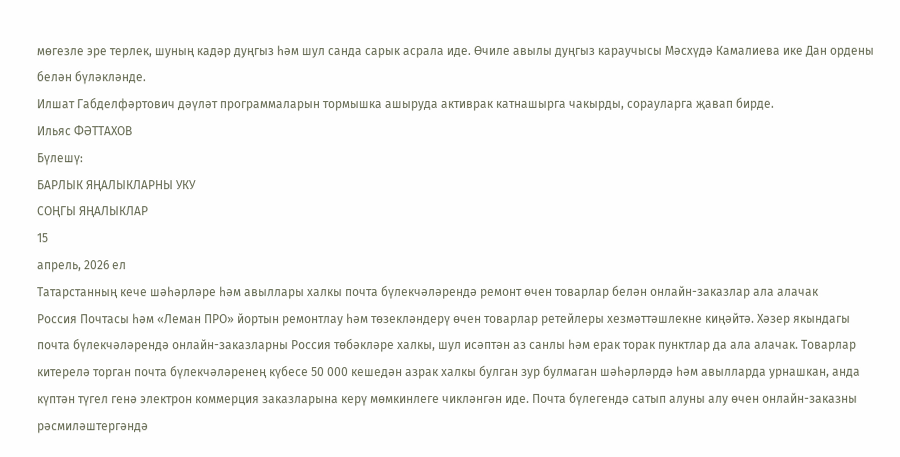мөгезле эре терлек, шуның кадәр дуңгыз һәм шул санда сарык асрала иде. Өчиле авылы дуңгыз караучысы Мәсхүдә Камалиева ике Дан ордены белән бүләкләнде.
Илшат Габделфәртович дәүләт программаларын тормышка ашыруда активрак катнашырга чакырды, сорауларга җавап бирде.
Ильяс ФӘТТАХОВ
Бүлешү:
БАРЛЫК ЯҢАЛЫКЛАРНЫ УКУ
СОҢГЫ ЯҢАЛЫКЛАР
15
апрель, 2026 ел
Татарстанның кече шәһәрләре һәм авыллары халкы почта бүлекчәләрендә ремонт өчен товарлар белән онлайн-заказлар ала алачак
Россия Почтасы һәм «Леман ПРО» йортын ремонтлау һәм төзекләндерү өчен товарлар ретейлеры хезмәттәшлекне киңәйтә. Хәзер якындагы почта бүлекчәләрендә онлайн-заказларны Россия төбәкләре халкы, шул исәптән аз санлы һәм ерак торак пунктлар да ала алачак. Товарлар китерелә торган почта бүлекчәләренең күбесе 50 000 кешедән азрак халкы булган зур булмаган шәһәрләрдә һәм авылларда урнашкан, анда күптән түгел генә электрон коммерция заказларына керү мөмкинлеге чикләнгән иде. Почта бүлегендә сатып алуны алу өчен онлайн-заказны рәсмиләштергәндә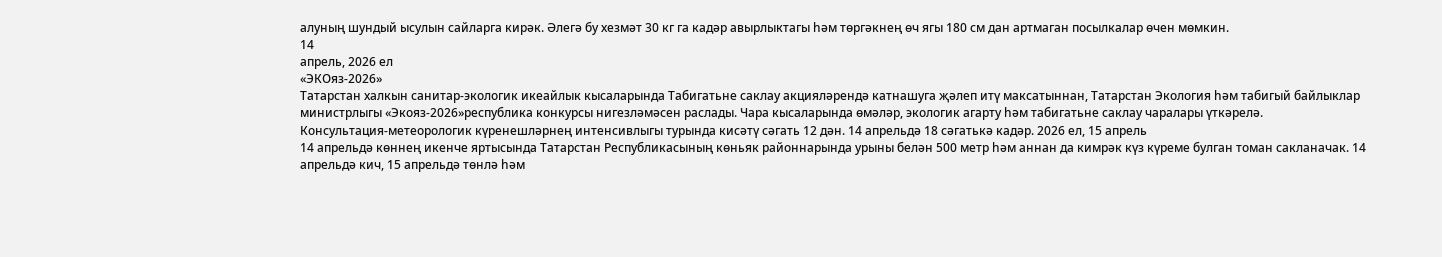алуның шундый ысулын сайларга кирәк. Әлегә бу хезмәт 30 кг га кадәр авырлыктагы һәм төргәкнең өч ягы 180 см дан артмаган посылкалар өчен мөмкин.
14
апрель, 2026 ел
«ЭКОяз-2026»
Татарстан халкын санитар-экологик икеайлык кысаларында Табигатьне саклау акцияләрендә катнашуга җәлеп итү максатыннан, Татарстан Экология һәм табигый байлыклар министрлыгы «Экояз-2026»республика конкурсы нигезләмәсен раслады. Чара кысаларында өмәләр, экологик агарту һәм табигатьне саклау чаралары үткәрелә.
Консультация-метеорологик күренешләрнең интенсивлыгы турында кисәтү сәгать 12 дән. 14 апрельдә 18 сәгатькә кадәр. 2026 ел, 15 апрель
14 апрельдә көннең икенче яртысында Татарстан Республикасының көньяк районнарында урыны белән 500 метр һәм аннан да кимрәк күз күреме булган томан сакланачак. 14 апрельдә кич, 15 апрельдә төнлә һәм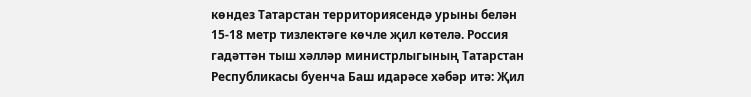көндез Татарстан территориясендә урыны белән 15-18 метр тизлектәге көчле җил көтелә. Россия гадәттән тыш хәлләр министрлыгының Татарстан Республикасы буенча Баш идарәсе хәбәр итә: Җил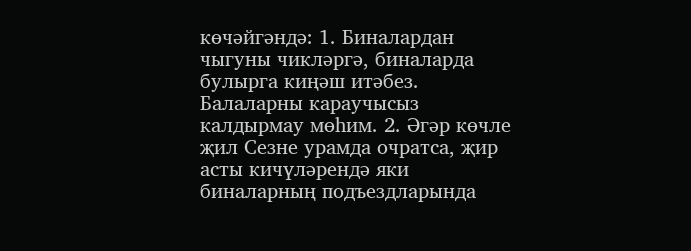көчәйгәндә: 1. Биналардан чыгуны чикләргә, биналарда булырга киңәш итәбез. Балаларны караучысыз калдырмау мөһим. 2. Әгәр көчле җил Сезне урамда очратса, җир асты кичүләрендә яки биналарның подъездларында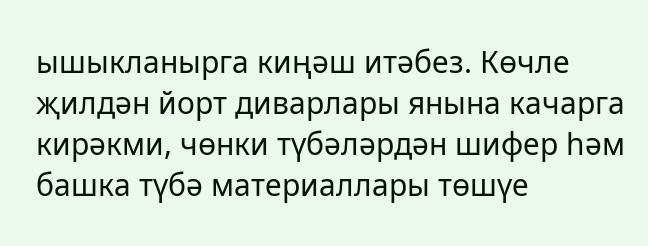ышыкланырга киңәш итәбез. Көчле җилдән йорт диварлары янына качарга кирәкми, чөнки түбәләрдән шифер һәм башка түбә материаллары төшүе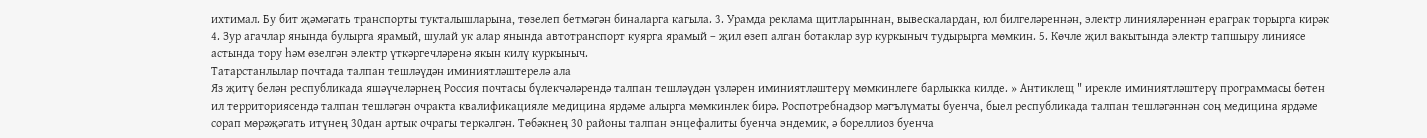ихтимал. Бу бит җәмәгать транспорты тукталышларына, төзелеп бетмәгән биналарга кагыла. 3. Урамда реклама щитларыннан, вывескалардан, юл билгеләреннән, электр линияләреннән ераграк торырга кирәк 4. Зур агачлар янында булырга ярамый, шулай ук алар янында автотранспорт куярга ярамый – җил өзеп алган ботаклар зур куркыныч тудырырга мөмкин. 5. Көчле җил вакытында электр тапшыру линиясе астында тору һәм өзелгән электр үткәргечләренә якын килү куркыныч.
Татарстанлылар почтада талпан тешләүдән иминиятләштерелә ала
Яз җитү белән республикада яшәүчеләрнең Россия почтасы бүлекчәләрендә талпан тешләүдән үзләрен иминиятләштерү мөмкинлеге барлыкка килде. » Антиклещ " ирекле иминиятләштерү программасы бөтен ил территориясендә талпан тешләгән очракта квалификацияле медицина ярдәме алырга мөмкинлек бирә. Роспотребнадзор мәгълүматы буенча, быел республикада талпан тешләгәннән соң медицина ярдәме сорап мөрәҗәгать итүнең 30дан артык очрагы теркәлгән. Төбәкнең 30 районы талпан энцефалиты буенча эндемик, ә бореллиоз буенча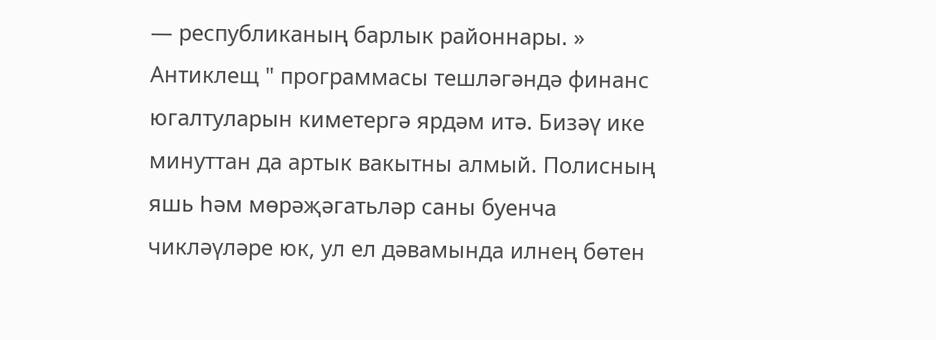— республиканың барлык районнары. » Антиклещ " программасы тешләгәндә финанс югалтуларын киметергә ярдәм итә. Бизәү ике минуттан да артык вакытны алмый. Полисның яшь һәм мөрәҗәгатьләр саны буенча чикләүләре юк, ул ел дәвамында илнең бөтен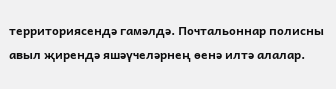территориясендә гамәлдә. Почтальоннар полисны авыл җирендә яшәүчеләрнең өенә илтә алалар.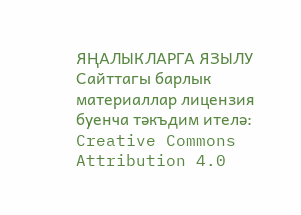ЯҢАЛЫКЛАРГА ЯЗЫЛУ
Сайттагы барлык материаллар лицензия буенча тәкъдим ителә:
Creative Commons Attribution 4.0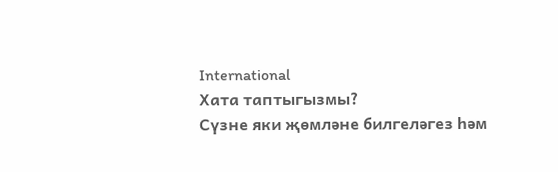International
Хата таптыгызмы?
Сүзне яки җөмләне билгеләгез һәм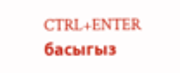CTRL+ENTER басыгыз